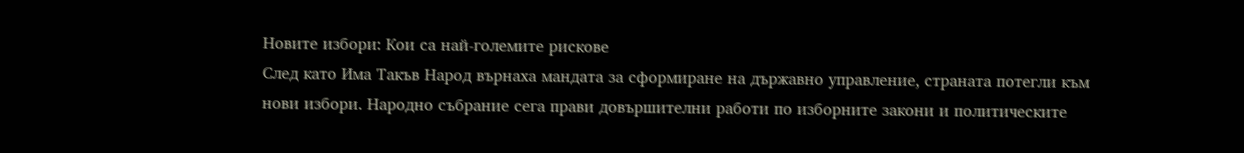Новите избори: Кои са най-големите рискове
След като Има Такъв Народ върнаха мандата за сформиране на държавно управление, страната потегли към нови избори. Народно събрание сега прави довършителни работи по изборните закони и политическите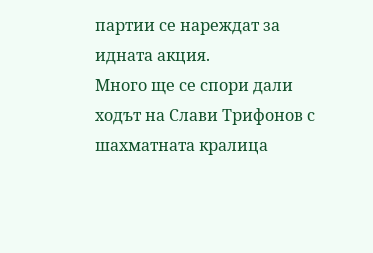партии се нареждат за идната акция.
Много ще се спори дали ходът на Слави Трифонов с шахматната кралица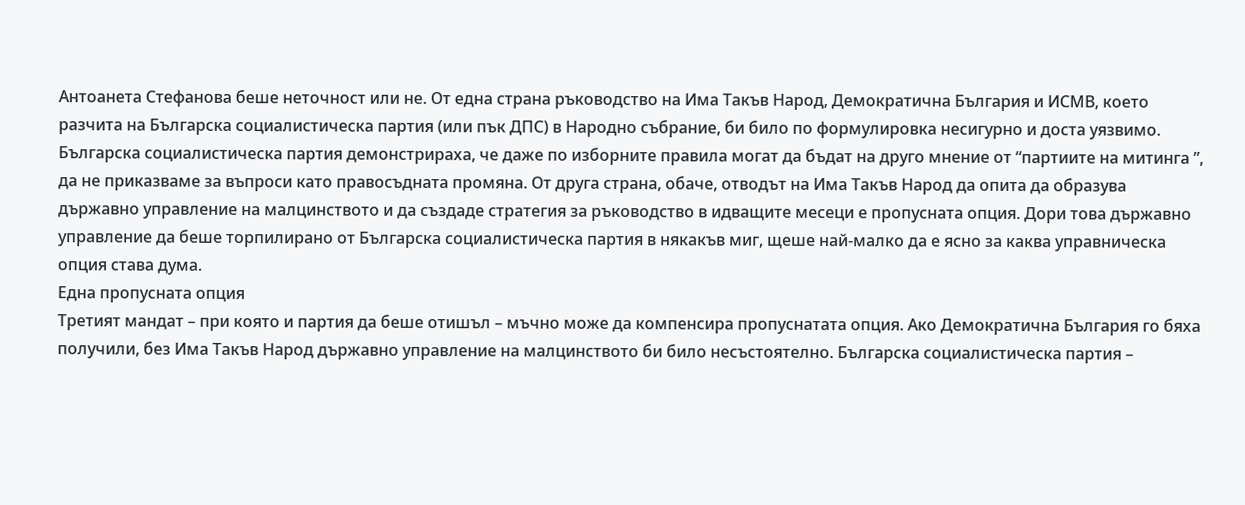Антоанета Стефанова беше неточност или не. От една страна ръководство на Има Такъв Народ, Демократична България и ИСМВ, което разчита на Българска социалистическа партия (или пък ДПС) в Народно събрание, би било по формулировка несигурно и доста уязвимо. Българска социалистическа партия демонстрираха, че даже по изборните правила могат да бъдат на друго мнение от “партиите на митинга ”, да не приказваме за въпроси като правосъдната промяна. От друга страна, обаче, отводът на Има Такъв Народ да опита да образува държавно управление на малцинството и да създаде стратегия за ръководство в идващите месеци е пропусната опция. Дори това държавно управление да беше торпилирано от Българска социалистическа партия в някакъв миг, щеше най-малко да е ясно за каква управническа опция става дума.
Eдна пропусната опция
Третият мандат – при която и партия да беше отишъл – мъчно може да компенсира пропуснатата опция. Ако Демократична България го бяха получили, без Има Такъв Народ държавно управление на малцинството би било несъстоятелно. Българска социалистическа партия –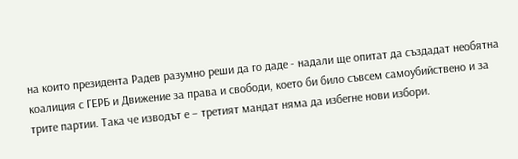на които президента Радев разумно реши да го даде - надали ще опитат да създадат необятна коалиция с ГЕРБ и Движение за права и свободи, което би било съвсем самоубийствено и за трите партии. Така че изводът е – третият мандат няма да избегне нови избори.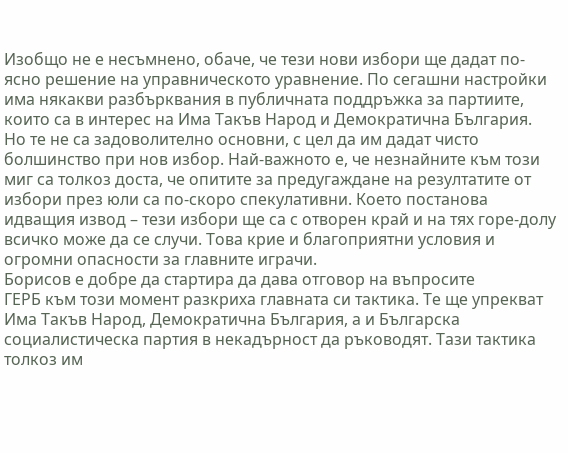Изобщо не е несъмнено, обаче, че тези нови избори ще дадат по-ясно решение на управническото уравнение. По сегашни настройки има някакви разбърквания в публичната поддръжка за партиите, които са в интерес на Има Такъв Народ и Демократична България. Но те не са задоволително основни, с цел да им дадат чисто болшинство при нов избор. Най-важното е, че незнайните към този миг са толкоз доста, че опитите за предугаждане на резултатите от избори през юли са по-скоро спекулативни. Което постанова идващия извод – тези избори ще са с отворен край и на тях горе-долу всичко може да се случи. Това крие и благоприятни условия и огромни опасности за главните играчи.
Борисов е добре да стартира да дава отговор на въпросите
ГЕРБ към този момент разкриха главната си тактика. Те ще упрекват Има Такъв Народ, Демократична България, а и Българска социалистическа партия в некадърност да ръководят. Тази тактика толкоз им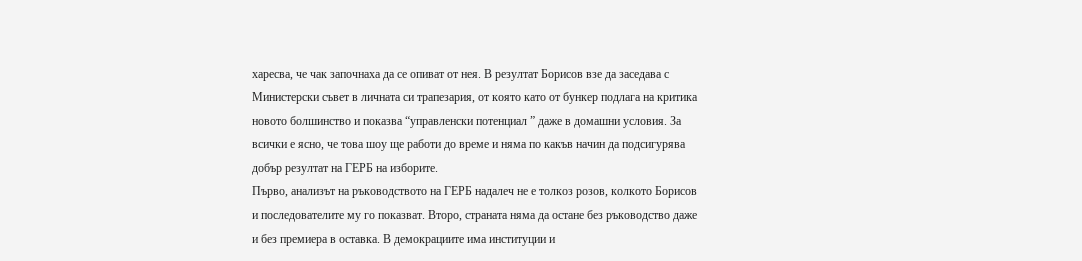харесва, че чак започнаха да се опиват от нея. В резултат Борисов взе да заседава с Министерски съвет в личната си трапезария, от която като от бункер подлага на критика новото болшинство и показва “управленски потенциал ” даже в домашни условия. За всички е ясно, че това шоу ще работи до време и няма по какъв начин да подсигурява добър резултат на ГЕРБ на изборите.
Първо, анализът на ръководството на ГЕРБ надалеч не е толкоз розов, колкото Борисов и последователите му го показват. Второ, страната няма да остане без ръководство даже и без премиера в оставка. В демокрациите има институции и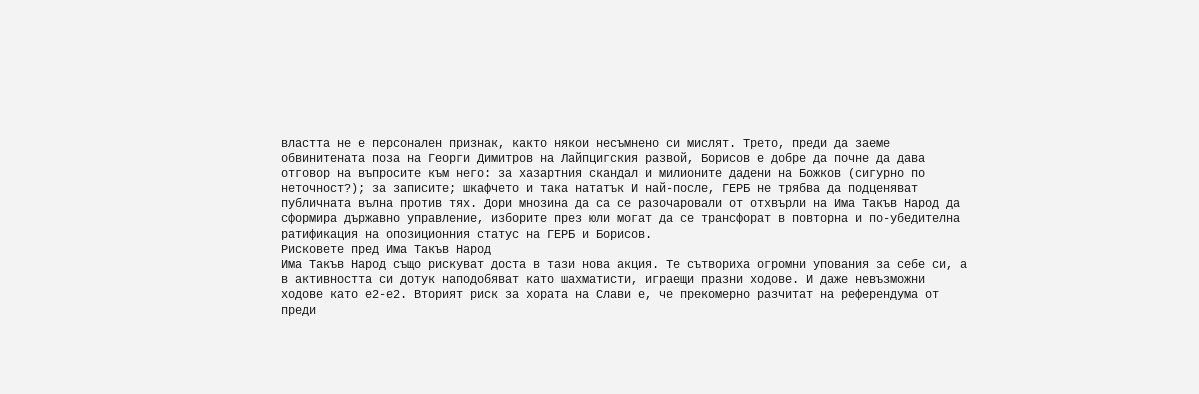властта не е персонален признак, както някои несъмнено си мислят. Трето, преди да заеме обвинитената поза на Георги Димитров на Лайпцигския развой, Борисов е добре да почне да дава отговор на въпросите към него: за хазартния скандал и милионите дадени на Божков (сигурно по неточност?); за записите; шкафчето и така нататък И най-после, ГЕРБ не трябва да подценяват публичната вълна против тях. Дори мнозина да са се разочаровали от отхвърли на Има Такъв Народ да сформира държавно управление, изборите през юли могат да се трансфорат в повторна и по-убедителна ратификация на опозиционния статус на ГЕРБ и Борисов.
Рисковете пред Има Такъв Народ
Има Такъв Народ също рискуват доста в тази нова акция. Те сътвориха огромни упования за себе си, а в активността си дотук наподобяват като шахматисти, играещи празни ходове. И даже невъзможни ходове като е2-е2. Вторият риск за хората на Слави е, че прекомерно разчитат на референдума от преди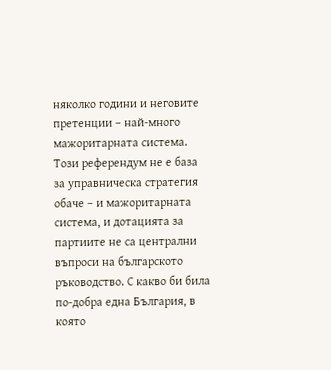няколко години и неговите претенции – най-много мажоритарната система. Този референдум не е база за управническа стратегия обаче – и мажоритарната система, и дотацията за партиите не са централни въпроси на българското ръководство. С какво би била по-добра една България, в която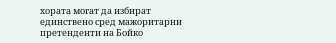хората могат да избират единствено сред мажоритарни претенденти на Бойко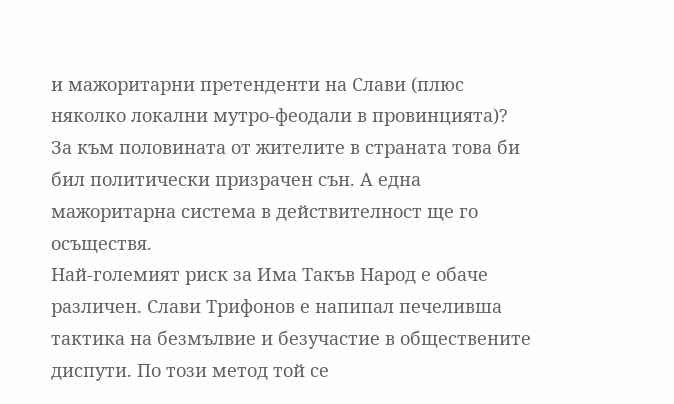и мажоритарни претенденти на Слави (плюс няколко локални мутро-феодали в провинцията)? За към половината от жителите в страната това би бил политически призрачен сън. А една мажоритарна система в действителност ще го осъществя.
Най-големият риск за Има Такъв Народ е обаче различен. Слави Трифонов е напипал печеливша тактика на безмълвие и безучастие в обществените диспути. По този метод той се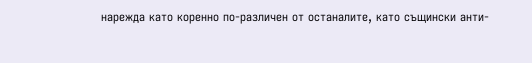нарежда като коренно по-различен от останалите, като същински анти-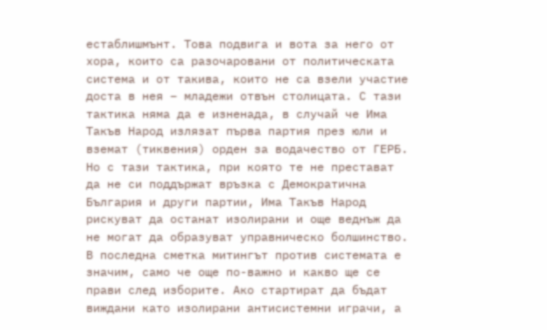естаблишмънт. Това подвига и вота за него от хора, които са разочаровани от политическата система и от такива, които не са взели участие доста в нея – младежи отвън столицата. С тази тактика няма да е изненада, в случай че Има Такъв Народ излязат първа партия през юли и вземат (тиквения) орден за водачество от ГЕРБ. Но с тази тактика, при която те не престават да не си поддържат връзка с Демократична България и други партии, Има Такъв Народ рискуват да останат изолирани и още веднъж да не могат да образуват управническо болшинство. В последна сметка митингът против системата е значим, само че още по-важно и какво ще се прави след изборите. Ако стартират да бъдат виждани като изолирани антисистемни играчи, а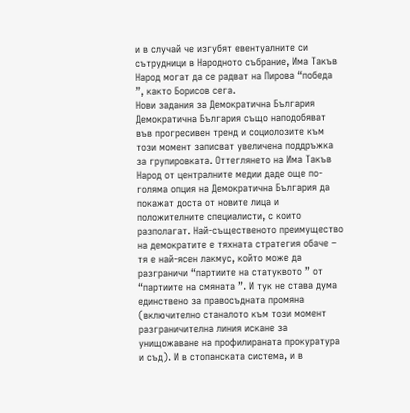и в случай че изгубят евентуалните си сътрудници в Народното събрание, Има Такъв Народ могат да се радват на Пирова “победа ”, както Борисов сега.
Нови задания за Демократична България
Демократична България също наподобяват във прогресивен тренд и социолозите към този момент записват увеличена поддръжка за групировката. Оттеглянето на Има Такъв Народ от централните медии даде още по-голяма опция на Демократична България да покажат доста от новите лица и положителните специалисти, с които разполагат. Най-същественото преимущество на демократите е тяхната стратегия обаче – тя е най-ясен лакмус, който може да разграничи “партиите на статуквото ” от “партиите на смяната ”. И тук не става дума единствено за правосъдната промяна (включително станалото към този момент разграничителна линия искане за унищожаване на профилираната прокуратура и съд). И в стопанската система, и в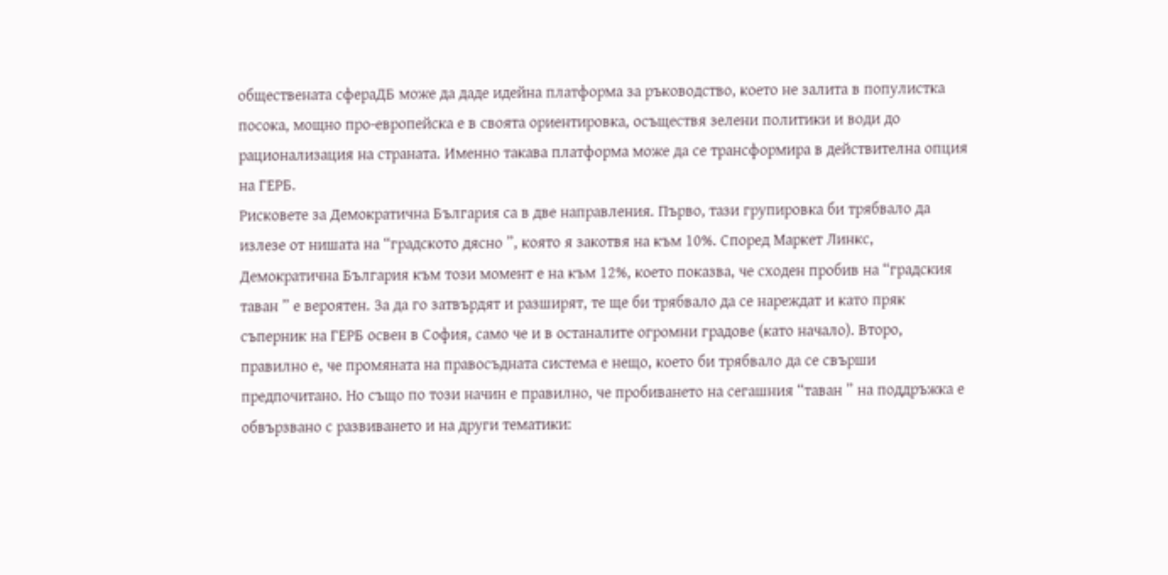обществената сфераДБ може да даде идейна платформа за ръководство, което не залита в популистка посока, мощно про-европейска е в своята ориентировка, осъществя зелени политики и води до рационализация на страната. Именно такава платформа може да се трансформира в действителна опция на ГЕРБ.
Рисковете за Демократична България са в две направления. Първо, тази групировка би трябвало да излезе от нишата на “градското дясно ”, която я закотвя на към 10%. Според Маркет Линкс, Демократична България към този момент е на към 12%, което показва, че сходен пробив на “градския таван ” е вероятен. За да го затвърдят и разширят, те ще би трябвало да се нареждат и като пряк съперник на ГЕРБ освен в София, само че и в останалите огромни градове (като начало). Второ, правилно е, че промяната на правосъдната система е нещо, което би трябвало да се свърши предпочитано. Но също по този начин е правилно, че пробиването на сегашния “таван ” на поддръжка е обвързвано с развиването и на други тематики: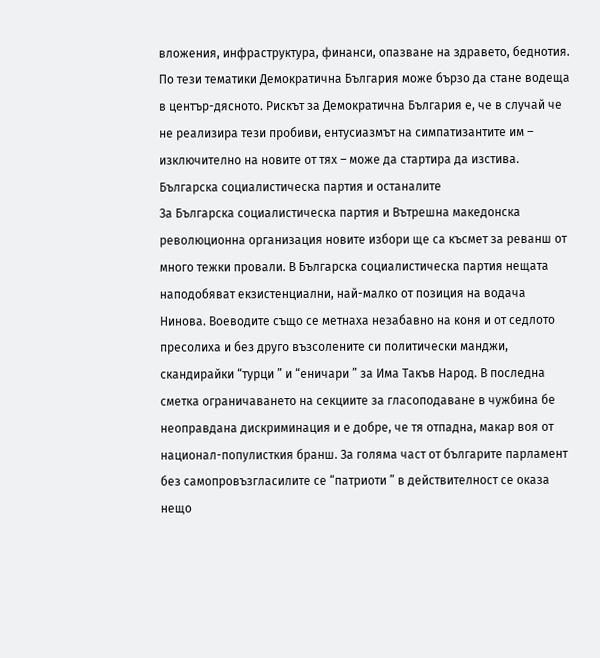вложения, инфраструктура, финанси, опазване на здравето, беднотия. По тези тематики Демократична България може бързо да стане водеща в център-дясното. Рискът за Демократична България е, че в случай че не реализира тези пробиви, ентусиазмът на симпатизантите им – изключително на новите от тях – може да стартира да изстива.
Българска социалистическа партия и останалите
За Българска социалистическа партия и Вътрешна македонска революционна организация новите избори ще са късмет за реванш от много тежки провали. В Българска социалистическа партия нещата наподобяват екзистенциални, най-малко от позиция на водача Нинова. Воеводите също се метнаха незабавно на коня и от седлото пресолиха и без друго възсолените си политически манджи, скандирайки “турци ” и “еничари ” за Има Такъв Народ. В последна сметка ограничаването на секциите за гласоподаване в чужбина бе неоправдана дискриминация и е добре, че тя отпадна, макар воя от национал-популисткия бранш. За голяма част от българите парламент без самопровъзгласилите се “патриоти ” в действителност се оказа нещо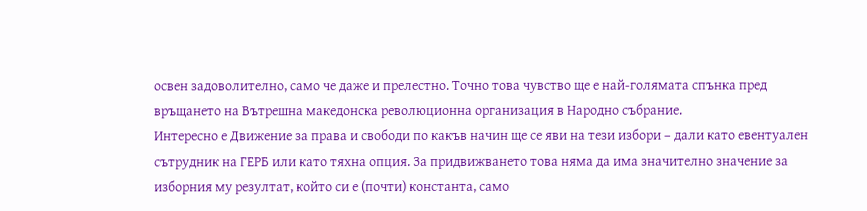освен задоволително, само че даже и прелестно. Точно това чувство ще е най-голямата спънка пред връщането на Вътрешна македонска революционна организация в Народно събрание.
Интересно е Движение за права и свободи по какъв начин ще се яви на тези избори – дали като евентуален сътрудник на ГЕРБ или като тяхна опция. За придвижването това няма да има значително значение за изборния му резултат, който си е (почти) константа, само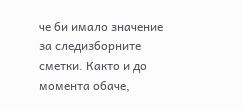че би имало значение за следизборните сметки. Както и до момента обаче,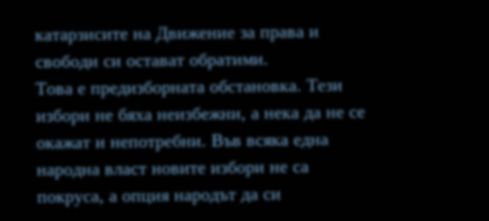катарзисите на Движение за права и свободи си остават обратими.
Това е предизборната обстановка. Тези избори не бяха неизбежни, а нека да не се окажат и непотребни. Във всяка една народна власт новите избори не са покруса, а опция народът да си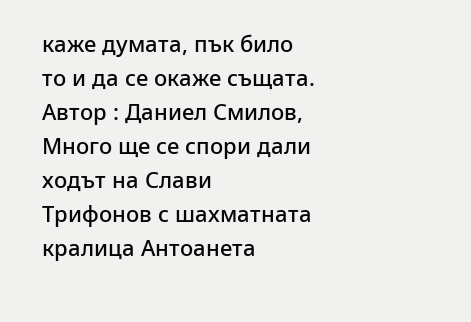каже думата, пък било то и да се окаже същата.
Автор : Даниел Смилов,
Много ще се спори дали ходът на Слави Трифонов с шахматната кралица Антоанета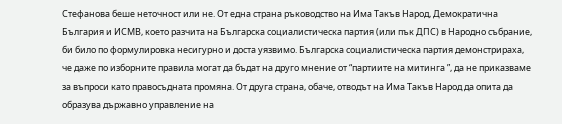Стефанова беше неточност или не. От една страна ръководство на Има Такъв Народ, Демократична България и ИСМВ, което разчита на Българска социалистическа партия (или пък ДПС) в Народно събрание, би било по формулировка несигурно и доста уязвимо. Българска социалистическа партия демонстрираха, че даже по изборните правила могат да бъдат на друго мнение от “партиите на митинга ”, да не приказваме за въпроси като правосъдната промяна. От друга страна, обаче, отводът на Има Такъв Народ да опита да образува държавно управление на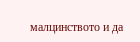малцинството и да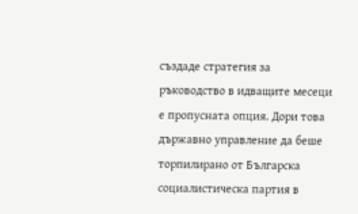създаде стратегия за ръководство в идващите месеци е пропусната опция. Дори това държавно управление да беше торпилирано от Българска социалистическа партия в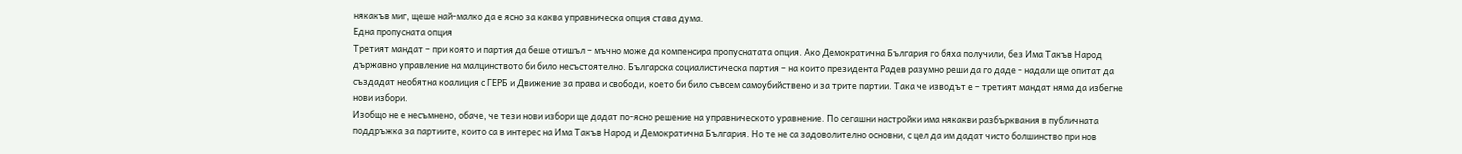някакъв миг, щеше най-малко да е ясно за каква управническа опция става дума.
Eдна пропусната опция
Третият мандат – при която и партия да беше отишъл – мъчно може да компенсира пропуснатата опция. Ако Демократична България го бяха получили, без Има Такъв Народ държавно управление на малцинството би било несъстоятелно. Българска социалистическа партия – на които президента Радев разумно реши да го даде - надали ще опитат да създадат необятна коалиция с ГЕРБ и Движение за права и свободи, което би било съвсем самоубийствено и за трите партии. Така че изводът е – третият мандат няма да избегне нови избори.
Изобщо не е несъмнено, обаче, че тези нови избори ще дадат по-ясно решение на управническото уравнение. По сегашни настройки има някакви разбърквания в публичната поддръжка за партиите, които са в интерес на Има Такъв Народ и Демократична България. Но те не са задоволително основни, с цел да им дадат чисто болшинство при нов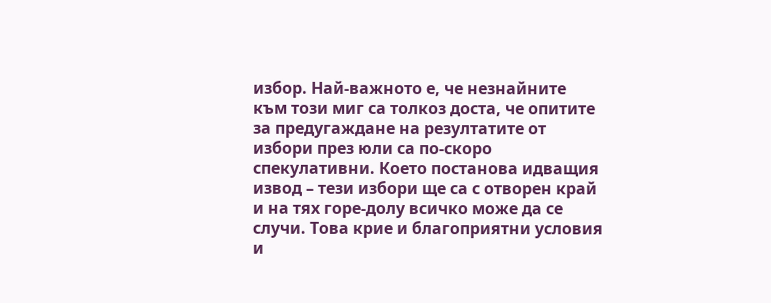избор. Най-важното е, че незнайните към този миг са толкоз доста, че опитите за предугаждане на резултатите от избори през юли са по-скоро спекулативни. Което постанова идващия извод – тези избори ще са с отворен край и на тях горе-долу всичко може да се случи. Това крие и благоприятни условия и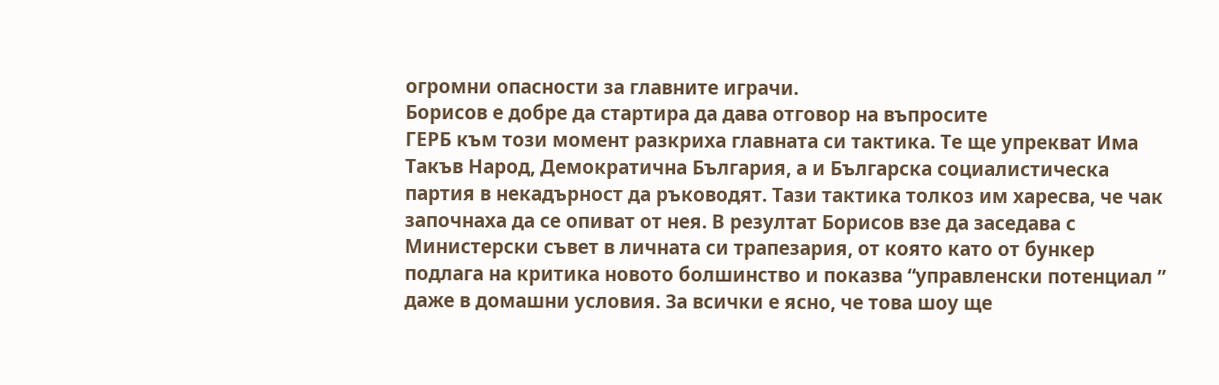огромни опасности за главните играчи.
Борисов е добре да стартира да дава отговор на въпросите
ГЕРБ към този момент разкриха главната си тактика. Те ще упрекват Има Такъв Народ, Демократична България, а и Българска социалистическа партия в некадърност да ръководят. Тази тактика толкоз им харесва, че чак започнаха да се опиват от нея. В резултат Борисов взе да заседава с Министерски съвет в личната си трапезария, от която като от бункер подлага на критика новото болшинство и показва “управленски потенциал ” даже в домашни условия. За всички е ясно, че това шоу ще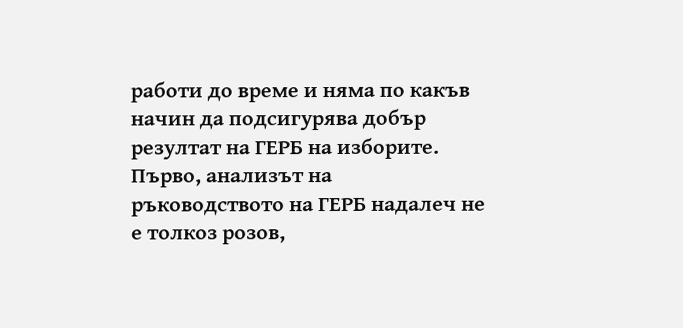работи до време и няма по какъв начин да подсигурява добър резултат на ГЕРБ на изборите.
Първо, анализът на ръководството на ГЕРБ надалеч не е толкоз розов,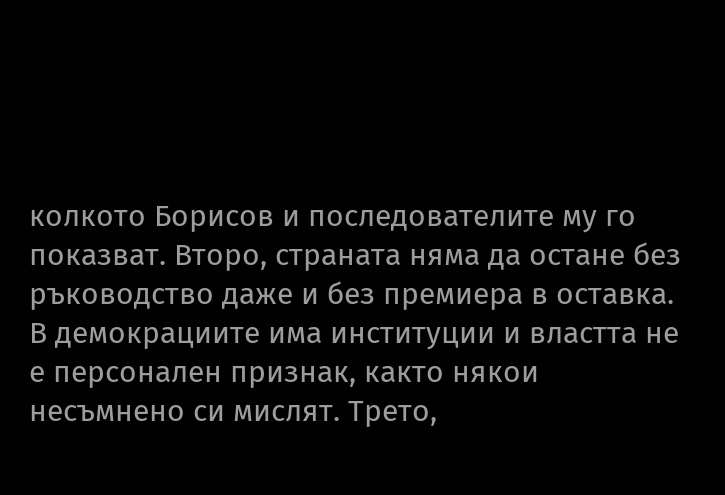колкото Борисов и последователите му го показват. Второ, страната няма да остане без ръководство даже и без премиера в оставка. В демокрациите има институции и властта не е персонален признак, както някои несъмнено си мислят. Трето,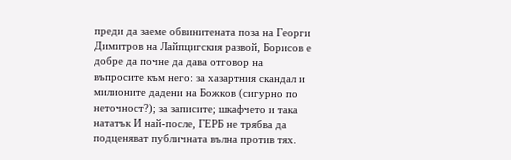преди да заеме обвинитената поза на Георги Димитров на Лайпцигския развой, Борисов е добре да почне да дава отговор на въпросите към него: за хазартния скандал и милионите дадени на Божков (сигурно по неточност?); за записите; шкафчето и така нататък И най-после, ГЕРБ не трябва да подценяват публичната вълна против тях.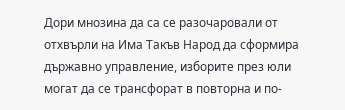Дори мнозина да са се разочаровали от отхвърли на Има Такъв Народ да сформира държавно управление, изборите през юли могат да се трансфорат в повторна и по-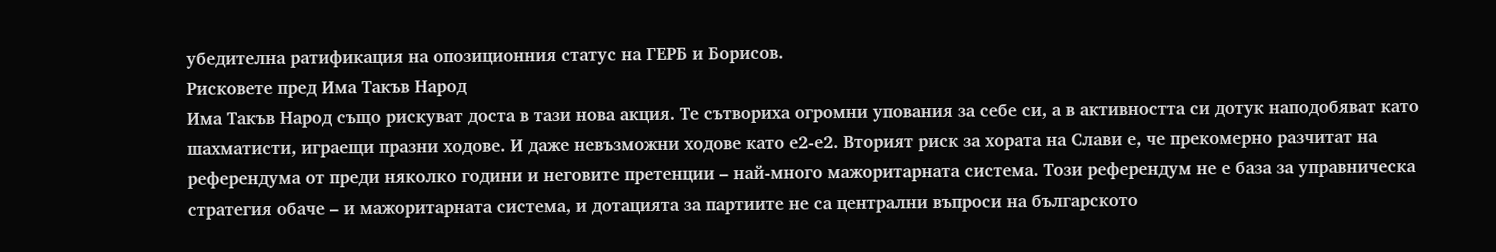убедителна ратификация на опозиционния статус на ГЕРБ и Борисов.
Рисковете пред Има Такъв Народ
Има Такъв Народ също рискуват доста в тази нова акция. Те сътвориха огромни упования за себе си, а в активността си дотук наподобяват като шахматисти, играещи празни ходове. И даже невъзможни ходове като е2-е2. Вторият риск за хората на Слави е, че прекомерно разчитат на референдума от преди няколко години и неговите претенции – най-много мажоритарната система. Този референдум не е база за управническа стратегия обаче – и мажоритарната система, и дотацията за партиите не са централни въпроси на българското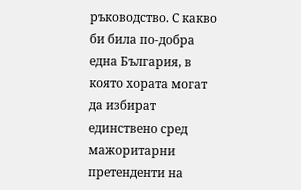ръководство. С какво би била по-добра една България, в която хората могат да избират единствено сред мажоритарни претенденти на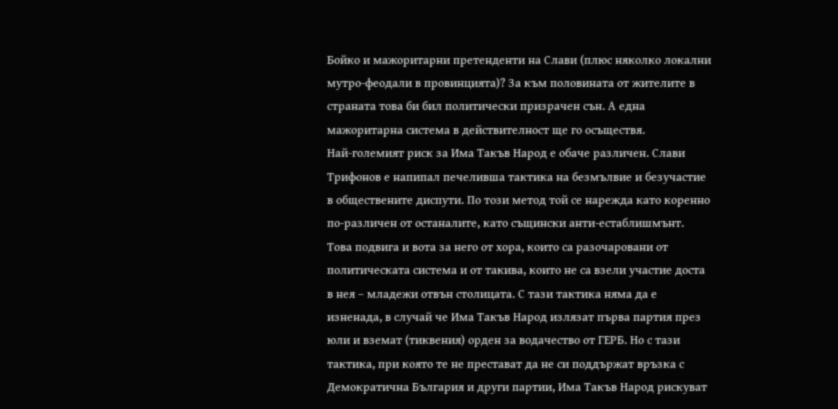Бойко и мажоритарни претенденти на Слави (плюс няколко локални мутро-феодали в провинцията)? За към половината от жителите в страната това би бил политически призрачен сън. А една мажоритарна система в действителност ще го осъществя.
Най-големият риск за Има Такъв Народ е обаче различен. Слави Трифонов е напипал печеливша тактика на безмълвие и безучастие в обществените диспути. По този метод той се нарежда като коренно по-различен от останалите, като същински анти-естаблишмънт. Това подвига и вота за него от хора, които са разочаровани от политическата система и от такива, които не са взели участие доста в нея – младежи отвън столицата. С тази тактика няма да е изненада, в случай че Има Такъв Народ излязат първа партия през юли и вземат (тиквения) орден за водачество от ГЕРБ. Но с тази тактика, при която те не престават да не си поддържат връзка с Демократична България и други партии, Има Такъв Народ рискуват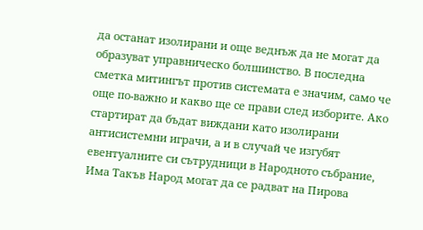да останат изолирани и още веднъж да не могат да образуват управническо болшинство. В последна сметка митингът против системата е значим, само че още по-важно и какво ще се прави след изборите. Ако стартират да бъдат виждани като изолирани антисистемни играчи, а и в случай че изгубят евентуалните си сътрудници в Народното събрание, Има Такъв Народ могат да се радват на Пирова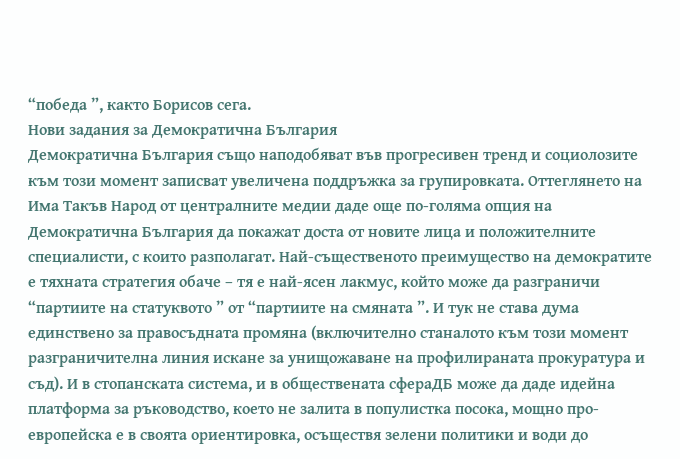“победа ”, както Борисов сега.
Нови задания за Демократична България
Демократична България също наподобяват във прогресивен тренд и социолозите към този момент записват увеличена поддръжка за групировката. Оттеглянето на Има Такъв Народ от централните медии даде още по-голяма опция на Демократична България да покажат доста от новите лица и положителните специалисти, с които разполагат. Най-същественото преимущество на демократите е тяхната стратегия обаче – тя е най-ясен лакмус, който може да разграничи “партиите на статуквото ” от “партиите на смяната ”. И тук не става дума единствено за правосъдната промяна (включително станалото към този момент разграничителна линия искане за унищожаване на профилираната прокуратура и съд). И в стопанската система, и в обществената сфераДБ може да даде идейна платформа за ръководство, което не залита в популистка посока, мощно про-европейска е в своята ориентировка, осъществя зелени политики и води до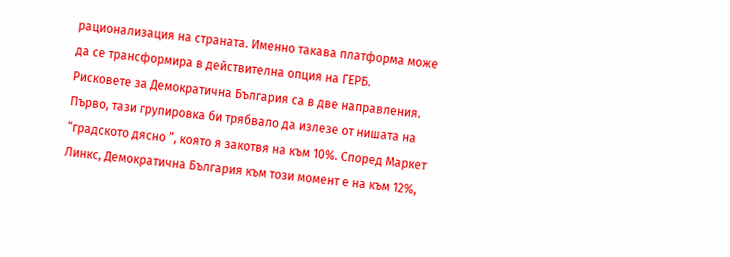рационализация на страната. Именно такава платформа може да се трансформира в действителна опция на ГЕРБ.
Рисковете за Демократична България са в две направления. Първо, тази групировка би трябвало да излезе от нишата на “градското дясно ”, която я закотвя на към 10%. Според Маркет Линкс, Демократична България към този момент е на към 12%,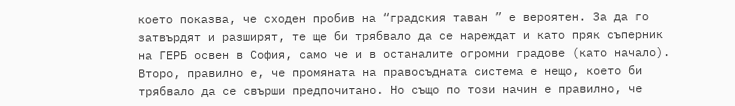което показва, че сходен пробив на “градския таван ” е вероятен. За да го затвърдят и разширят, те ще би трябвало да се нареждат и като пряк съперник на ГЕРБ освен в София, само че и в останалите огромни градове (като начало). Второ, правилно е, че промяната на правосъдната система е нещо, което би трябвало да се свърши предпочитано. Но също по този начин е правилно, че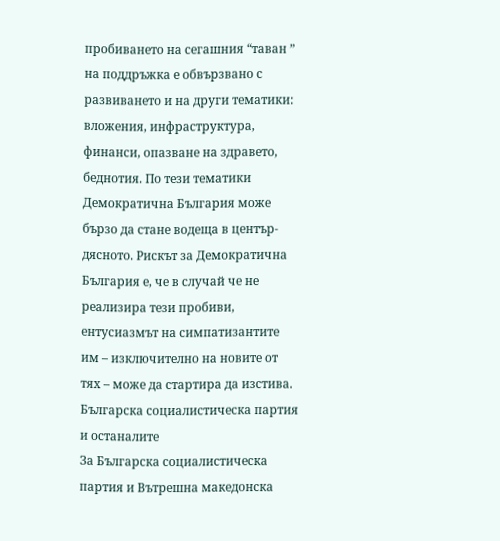пробиването на сегашния “таван ” на поддръжка е обвързвано с развиването и на други тематики: вложения, инфраструктура, финанси, опазване на здравето, беднотия. По тези тематики Демократична България може бързо да стане водеща в център-дясното. Рискът за Демократична България е, че в случай че не реализира тези пробиви, ентусиазмът на симпатизантите им – изключително на новите от тях – може да стартира да изстива.
Българска социалистическа партия и останалите
За Българска социалистическа партия и Вътрешна македонска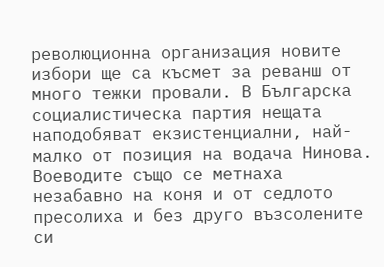революционна организация новите избори ще са късмет за реванш от много тежки провали. В Българска социалистическа партия нещата наподобяват екзистенциални, най-малко от позиция на водача Нинова. Воеводите също се метнаха незабавно на коня и от седлото пресолиха и без друго възсолените си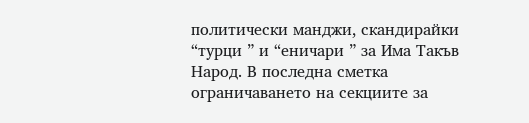политически манджи, скандирайки “турци ” и “еничари ” за Има Такъв Народ. В последна сметка ограничаването на секциите за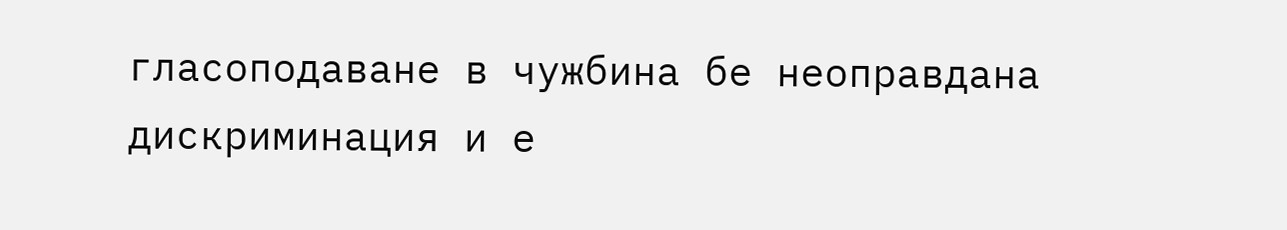гласоподаване в чужбина бе неоправдана дискриминация и е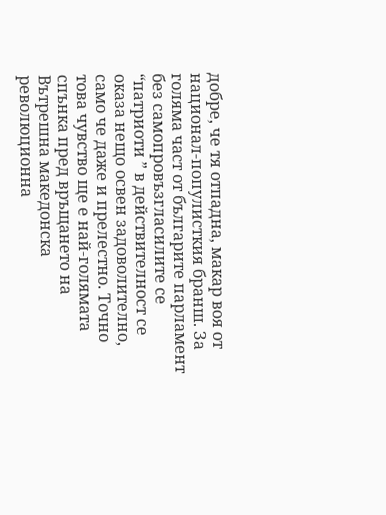добре, че тя отпадна, макар воя от национал-популисткия бранш. За голяма част от българите парламент без самопровъзгласилите се “патриоти ” в действителност се оказа нещо освен задоволително, само че даже и прелестно. Точно това чувство ще е най-голямата спънка пред връщането на Вътрешна македонска революционна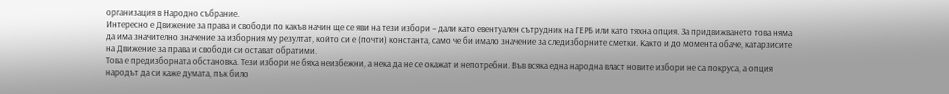организация в Народно събрание.
Интересно е Движение за права и свободи по какъв начин ще се яви на тези избори – дали като евентуален сътрудник на ГЕРБ или като тяхна опция. За придвижването това няма да има значително значение за изборния му резултат, който си е (почти) константа, само че би имало значение за следизборните сметки. Както и до момента обаче, катарзисите на Движение за права и свободи си остават обратими.
Това е предизборната обстановка. Тези избори не бяха неизбежни, а нека да не се окажат и непотребни. Във всяка една народна власт новите избори не са покруса, а опция народът да си каже думата, пък било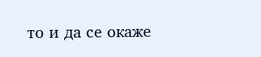то и да се окаже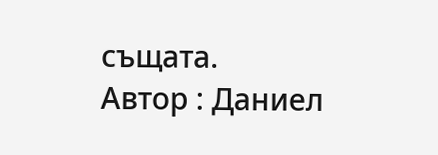същата.
Автор : Даниел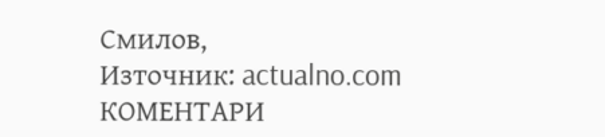Смилов,
Източник: actualno.com
КОМЕНТАРИ